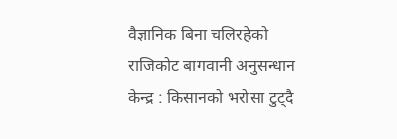वैज्ञानिक बिना चलिरहेको राजिकोट बागवानी अनुसन्धान केन्द्र : किसानको भरोसा टुट्दै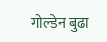गोल्डेन बुढा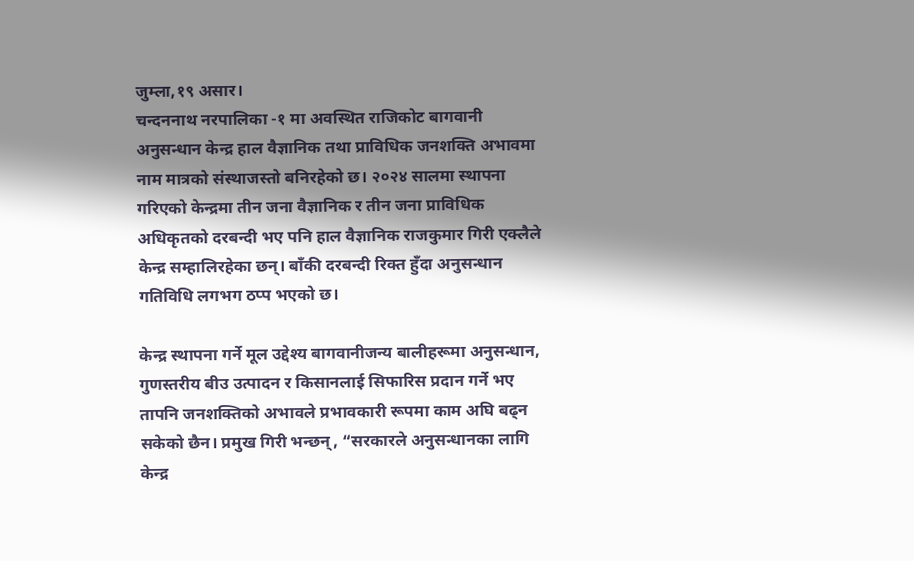जुम्ला,१९ असार।
चन्दननाथ नरपालिका -१ मा अवस्थित राजिकोट बागवानी अनुसन्धान केन्द्र हाल वैज्ञानिक तथा प्राविधिक जनशक्ति अभावमा नाम मात्रको संस्थाजस्तो बनिरहेको छ। २०२४ सालमा स्थापना गरिएको केन्द्रमा तीन जना वैज्ञानिक र तीन जना प्राविधिक अधिकृतको दरबन्दी भए पनि हाल वैज्ञानिक राजकुमार गिरी एक्लैले केन्द्र सम्हालिरहेका छन्। बाँकी दरबन्दी रिक्त हुँदा अनुसन्धान गतिविधि लगभग ठप्प भएको छ।

केन्द्र स्थापना गर्ने मूल उद्देश्य बागवानीजन्य बालीहरूमा अनुसन्धान, गुणस्तरीय बीउ उत्पादन र किसानलाई सिफारिस प्रदान गर्ने भए तापनि जनशक्तिको अभावले प्रभावकारी रूपमा काम अघि बढ्न सकेको छैन। प्रमुख गिरी भन्छन्, “सरकारले अनुसन्धानका लागि केन्द्र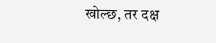खोल्छ, तर दक्ष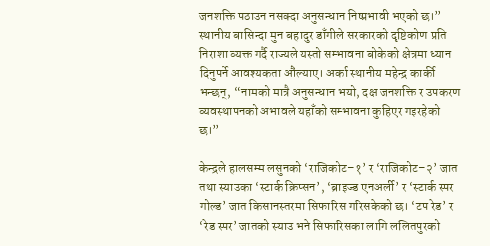जनशक्ति पठाउन नसक्दा अनुसन्धान निष्प्रभावी भएको छ।”
स्थानीय बासिन्दा मुन बहादुर डाँगीले सरकारको दृष्टिकोण प्रति निराशा व्यक्त गर्दै राज्यले यस्तो सम्भावना बोकेको क्षेत्रमा ध्यान दिनुपर्ने आवश्यकता औंल्याए। अर्का स्थानीय महेन्द्र कार्की भन्छन्, “नामको मात्रै अनुसन्धान भयो, दक्ष जनशक्ति र उपकरण व्यवस्थापनको अभावले यहाँको सम्भावना कुहिएर गइरहेको छ।”

केन्द्रले हालसम्म लसुनको ‘राजिकोट–१’ र ‘राजिकोट–२’ जात तथा स्याउका ‘स्टार्क क्रिप्सन’, ‘ब्राइज्ड एनअर्ली’ र ‘स्टार्क स्पर गोल्ड’ जात किसानस्तरमा सिफारिस गरिसकेको छ। ‘टप रेड’ र ‘रेड स्पर’ जातको स्याउ भने सिफारिसका लागि ललितपुरको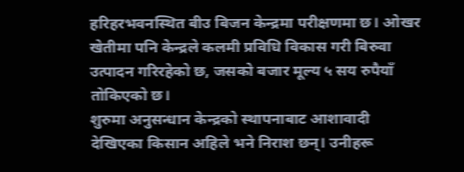हरिहरभवनस्थित बीउ बिजन केन्द्रमा परीक्षणमा छ। ओखर खेतीमा पनि केन्द्रले कलमी प्रविधि विकास गरी बिरुवा उत्पादन गरिरहेको छ, जसको बजार मूल्य ५ सय रुपैयाँ तोकिएको छ।
शुरुमा अनुसन्धान केन्द्रको स्थापनाबाट आशावादी देखिएका किसान अहिले भने निराश छन्। उनीहरू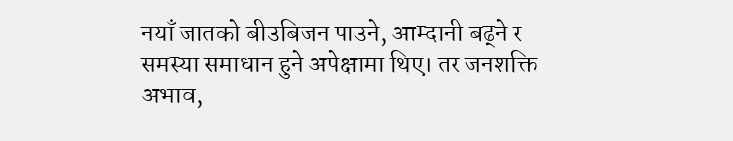नयाँ जातको बीउबिजन पाउने, आम्दानी बढ्ने र समस्या समाधान हुने अपेक्षामा थिए। तर जनशक्ति अभाव,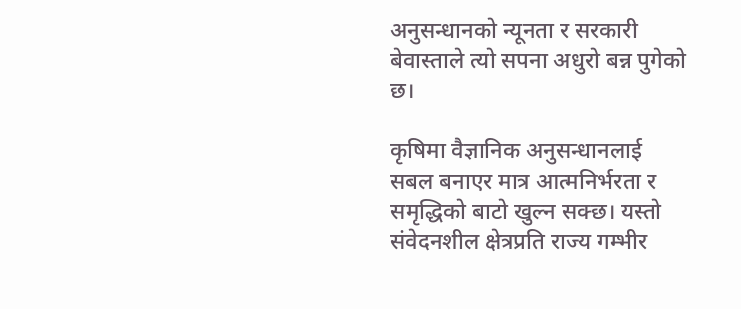अनुसन्धानको न्यूनता र सरकारी बेवास्ताले त्यो सपना अधुरो बन्न पुगेको छ।

कृषिमा वैज्ञानिक अनुसन्धानलाई सबल बनाएर मात्र आत्मनिर्भरता र समृद्धिको बाटो खुल्न सक्छ। यस्तो संवेदनशील क्षेत्रप्रति राज्य गम्भीर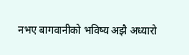नभए बागवानीको भविष्य अझै अध्यारो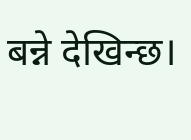बन्ने देखिन्छ।